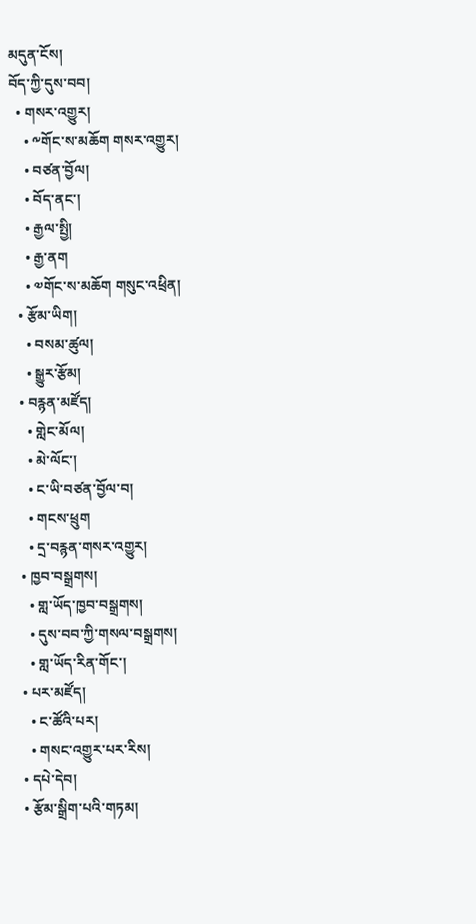མདུན་ངོས།
བོད་ཀྱི་དུས་བབ།
  • གསར་འགྱུར།
    • ༸གོང་ས་མཆོག གསར་འགྱུར།
    • བཙན་བྱོལ།
    • བོད་ནང་།
    • རྒྱལ་སྤྱི།
    • རྒྱ་ནག
    • ༧གོང་ས་མཆོག གསུང་འཕྲིན།
  • རྩོམ་ཡིག།
    • བསམ་ཚུལ།
    • སྒྱུར་རྩོམ།
  • བརྙན་མཛོད།
    • གླེང་མོལ།
    • མེ་ལོང་།
    • ང་ཡི་བཙན་བྱོལ་བ།
    • གངས་ཕྲུག
    • དྲ་བརྙན་གསར་འགྱུར།
  • ཁྱབ་བསྒྲགས།
    • གླ་ཡོད་ཁྱབ་བསྒྲགས།
    • དུས་བབ་ཀྱི་གསལ་བསྒྲགས།
    • གླ་ཡོད་རིན་གོང་།
  • པར་མཛོད།
    • ང་ཚོའི་པར།
    • གསང་འགྱུར་པར་རིས།
  • དཔེ་དེབ།
  • རྩོམ་སྒྲིག་པའི་གཏམ།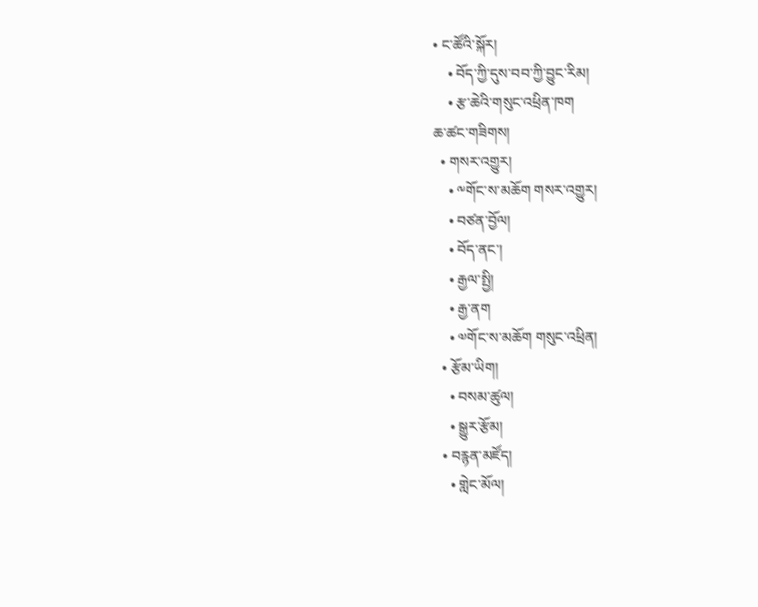• ང་ཚོའི་སྐོར།
    • བོད་ཀྱི་དུས་བབ་ཀྱི་བྱུང་རིམ།
    • རྩ་ཆེའི་གསུང་འཕྲིན་ཁག
ཆ་ཚང་གཟིགས།
  • གསར་འགྱུར།
    • ༸གོང་ས་མཆོག གསར་འགྱུར།
    • བཙན་བྱོལ།
    • བོད་ནང་།
    • རྒྱལ་སྤྱི།
    • རྒྱ་ནག
    • ༧གོང་ས་མཆོག གསུང་འཕྲིན།
  • རྩོམ་ཡིག།
    • བསམ་ཚུལ།
    • སྒྱུར་རྩོམ།
  • བརྙན་མཛོད།
    • གླེང་མོལ།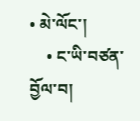• མེ་ལོང་།
    • ང་ཡི་བཙན་བྱོལ་བ།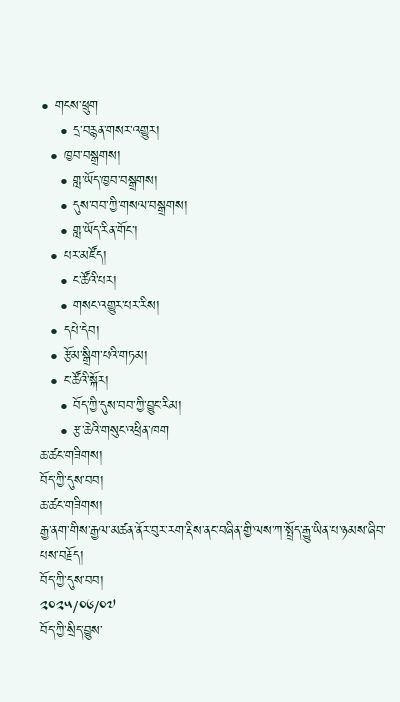• གངས་ཕྲུག
    • དྲ་བརྙན་གསར་འགྱུར།
  • ཁྱབ་བསྒྲགས།
    • གླ་ཡོད་ཁྱབ་བསྒྲགས།
    • དུས་བབ་ཀྱི་གསལ་བསྒྲགས།
    • གླ་ཡོད་རིན་གོང་།
  • པར་མཛོད།
    • ང་ཚོའི་པར།
    • གསང་འགྱུར་པར་རིས།
  • དཔེ་དེབ།
  • རྩོམ་སྒྲིག་པའི་གཏམ།
  • ང་ཚོའི་སྐོར།
    • བོད་ཀྱི་དུས་བབ་ཀྱི་བྱུང་རིམ།
    • རྩ་ཆེའི་གསུང་འཕྲིན་ཁག
ཆ་ཚང་གཟིགས།
བོད་ཀྱི་དུས་བབ།
ཆ་ཚང་གཟིགས།
རྒྱ་ནག་གིས་རྒྱལ་མཚན་ནོར་བུར་རག་རྡིས་ནང་བཞིན་གྱི་ལས་ཀ་སྤྲོད་རྒྱུ་ཡིན་པ་ཉམས་ཞིབ་པས་བརྗོད།
བོད་ཀྱི་དུས་བབ།
༢༠༢༥/༠༦/༠༧
བོད་ཀྱི་སྲིད་བྱུས་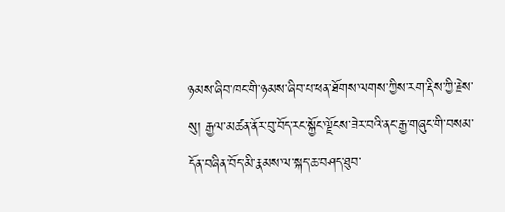ཉམས་ཞིབ་ཁང་གི་ཉམས་ཞིབ་པ་ཕན་ཐོགས་ལགས་ཀྱིས་རག་རྡིས་ཀྱི་རྗེས་སུ། རྒྱལ་མཚན་ནོར་བུ་བོད་རང་སྐྱོང་ལྗོངས་ཟེར་བའི་ནང་རྒྱ་གཞུང་གི་བསམ་དོན་བཞིན་བོད་མི་རྣམས་ལ་སྐད་ཆ་བཤད་ཐུབ་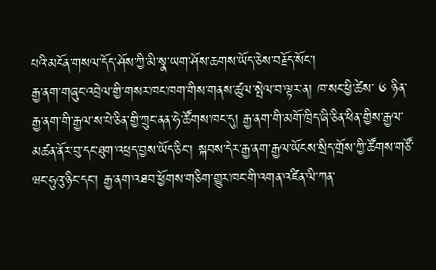པའི་མངོན་གསལ་དོད་ཤོས་ཀྱི་མི་སྣ་ཡག་ཤོས་ཆགས་ཡོད་ཅེས་བརྗོད་སོང་།
རྒྱ་ནག་གཞུང་འབྲེལ་གྱི་གསར་ཁང་ཁག་གིས་གནས་ཚུལ་སྤེལ་བ་ལྟར་ན། ཁ་སང་ཕྱི་ཚེས་ ༦ ཉིན་རྒྱ་ནག་གི་རྒྱལ་ས་པེ་ཅིན་གྱི་ཀྲུང་ནན་ཧེ་ཚོགས་ཁང་དུ། རྒྱ་ནག་གི་མགོ་ཁྲིད་ཞི་ཅིན་ཕིན་གྱིས་རྒྱལ་མཚན་ནོར་བུ་དང་ཐུག་འཕྲད་བྱས་ཡོད་ཅིང་། སྐབས་དེར་རྒྱ་ནག་རྒྱལ་ཡོངས་སྲིད་གྲོས་ཀྱི་ཚོགས་གཙོ་ཝང་ཧུའུ་ཉིང་དང་། རྒྱ་ནག་འཐབ་ཕྱོགས་གཅིག་གྱུར་ཁང་གི་འགན་འཛིན་ལི་ཀན་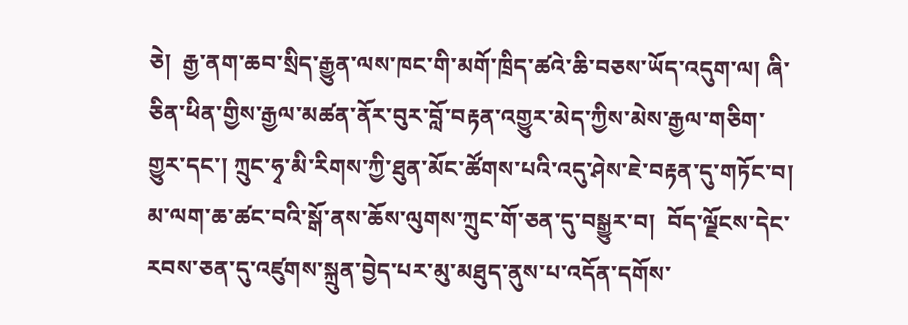ཅེ།  རྒྱ་ནག་ཆབ་སྲིད་རྒྱུན་ལས་ཁང་གི་མགོ་ཁྲིད་ཚའེ་ཆི་བཅས་ཡོད་འདུག་ལ། ཞི་ཅིན་ཕིན་གྱིས་རྒྱལ་མཚན་ནོར་བུར་བློ་བརྟན་འགྱུར་མེད་ཀྱིས་མེས་རྒྱལ་གཅིག་གྱུར་དང་། ཀྲུང་ཧྭ་མི་རིགས་ཀྱི་ཐུན་མོང་ཚོགས་པའི་འདུ་ཤེས་ཇེ་བརྟན་དུ་གཏོང་བ།  མ་ལག་ཆ་ཚང་བའི་སྒོ་ནས་ཆོས་ལུགས་ཀྲུང་གོ་ཅན་དུ་བསྒྱུར་བ།  བོད་ལྗོངས་དེང་རབས་ཅན་དུ་འཛུགས་སྐྲུན་བྱེད་པར་མུ་མཐུད་ནུས་པ་འདོན་དགོས་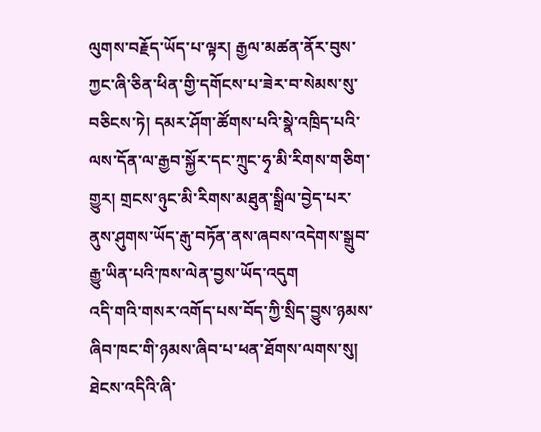ལུགས་བརྗོད་ཡོད་པ་ལྟར། རྒྱལ་མཚན་ནོར་བུས་ཀྱང་ཞི་ཅིན་ཕིན་གྱི་དགོངས་པ་ཟེར་བ་སེམས་སུ་བཅིངས་ཏེ། དམར་ཤོག་ཚོགས་པའི་སྣེ་འཁྲིད་པའི་ལས་དོན་ལ་རྒྱབ་སྐྱོར་དང་ཀྲུང་ཧྭ་མི་རིགས་གཅིག་གྱུར། གྲངས་ཉུང་མི་རིགས་མཐུན་སྒྲིལ་བྱེད་པར་ནུས་ཤུགས་ཡོད་རྒུ་བཏོན་ནས་ཞབས་འདེགས་སྒྲུབ་རྒྱུ་ཡིན་པའི་ཁས་ལེན་བྱས་ཡོད་འདུག
འདི་གའི་གསར་འགོད་པས་བོད་ཀྱི་སྲིད་བྱུས་ཉམས་ཞིབ་ཁང་གི་ཉམས་ཞིབ་པ་ཕན་ཐོགས་ལགས་སུ། ཐེངས་འདིའི་ཞི་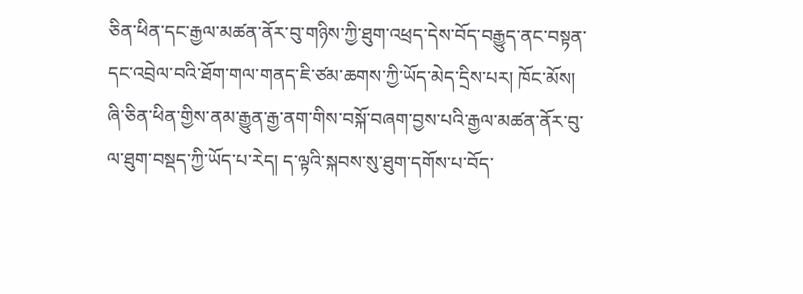ཅིན་ཕིན་དང་རྒྱལ་མཚན་ནོར་བུ་གཉིས་ཀྱི་ཐུག་འཕྲད་དེས་བོད་བརྒྱུད་ནང་བསྟན་དང་འབྲེལ་བའི་ཐོག་གལ་གནད་ཇི་ཙམ་ཆགས་ཀྱི་ཡོད་མེད་དྲིས་པར། ཁོང་མོས། ཞི་ཅིན་ཕིན་གྱིས་ནམ་རྒྱུན་རྒྱ་ནག་གིས་བསྐོ་བཞག་བྱས་པའི་རྒྱལ་མཚན་ནོར་བུ་ལ་ཐུག་བསྡད་ཀྱི་ཡོད་པ་རེད། ད་ལྟའི་སྐབས་སུ་ཐུག་དགོས་པ་བོད་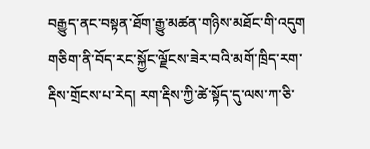བརྒྱུད་ནང་བསྟན་ཐོག་རྒྱུ་མཚན་གཉིས་མཐོང་གི་འདུག གཅིག་ནི་བོད་རང་སྐྱོང་ལྗོངས་ཟེར་བའི་མགོ་ཁྲིད་རག་རྡིས་གྲོངས་པ་རེད། རག་རྡིས་ཀྱི་ཚེ་སྟོད་དུ་ལས་ཀ་ཅི་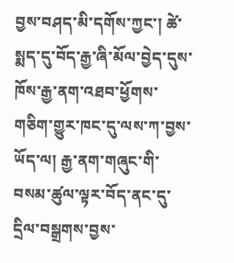བྱས་བཤད་མི་དགོས་ཀྱང་། ཚེ་སྨད་དུ་བོད་རྒྱ་ཞི་མོལ་བྱེད་དུས་ཁོས་རྒྱ་ནག་འཐབ་ཕྱོགས་གཅིག་གྱུར་ཁང་དུ་ལས་ཀ་བྱས་ཡོད་ལ། རྒྱ་ནག་གཞུང་གི་བསམ་ཚུལ་ལྟར་བོད་ནང་དུ་དྲིལ་བསྒྲགས་བྱས་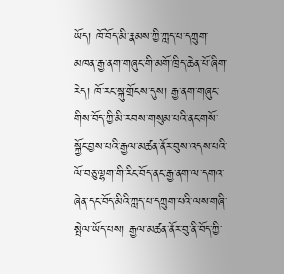ཡོད། ཁོ་བོད་མི་རྣམས་ཀྱི་ཀླད་པ་དཀྲུག་མཁན་རྒྱ་ནག་གཞུང་གི་མགོ་ཁྲིད་ཆེན་པོ་ཞིག་རེད། ཁོ་རང་སྐུ་གྲོངས་དུས། རྒྱ་ནག་གཞུང་གིས་བོད་ཀྱི་མི་རབས་གསུམ་པའི་ནང་གསོ་སྐྱོང་བྱས་པའི་རྒྱལ་མཚན་ནོར་བུས་འདས་པའི་ལོ་བཅུ་ལྷག་གི་རིང་བོད་ནང་རྒྱ་ནག་ལ་དགའ་ཞེན་དང་བོད་མིའི་ཀླད་པ་དཀྲུག་པའི་ལས་གཞི་སྤེལ་ཡོད་པས། རྒྱལ་མཚན་ནོར་བུ་ནི་བོད་ཀྱི་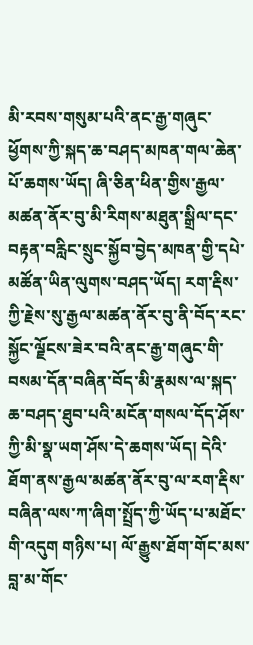མི་རབས་གསུམ་པའི་ནང་རྒྱ་གཞུང་ཕྱོགས་ཀྱི་སྐད་ཆ་བཤད་མཁན་གལ་ཆེན་པོ་ཆགས་ཡོད། ཞི་ཅིན་ཕིན་གྱིས་རྒྱལ་མཚན་ནོར་བུ་མི་རིགས་མཐུན་སྒྲིལ་དང་བརྟན་བརླིང་སྲུང་སྐྱོབ་བྱེད་མཁན་གྱི་དཔེ་མཚོན་ཡིན་ལུགས་བཤད་ཡོད། རག་རྡིས་ཀྱི་རྗེས་སུ་རྒྱལ་མཚན་ནོར་བུ་ནི་བོད་རང་སྐྱོང་ལྗོངས་ཟེར་བའི་ནང་རྒྱ་གཞུང་གི་བསམ་དོན་བཞིན་བོད་མི་རྣམས་ལ་སྐད་ཆ་བཤད་ཐུབ་པའི་མངོན་གསལ་དོད་ཤོས་ཀྱི་མི་སྣ་ཡག་ཤོས་དེ་ཆགས་ཡོད། དེའི་ཐོག་ནས་རྒྱལ་མཚན་ནོར་བུ་ལ་རག་རྡིས་བཞིན་ལས་ཀ་ཞིག་སྤྲོད་ཀྱི་ཡོད་པ་མཐོང་གི་འདུག གཉིས་པ། ལོ་རྒྱུས་ཐོག་གོང་མས་བླ་མ་གོང་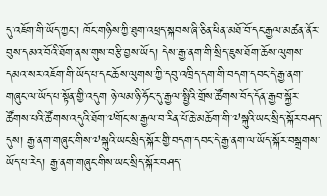དུ་འཇོག་གི་ཡོད་ཀྱང་། ཁོང་གཉིས་ཀྱི་ཐུག་འཕྲད་སྐབས་ཞི་ཅིན་ཕིན་མཐོ་བོ་དང་རྒྱལ་མཚན་ནོར་བུས་དམའ་བོའི་ཐོག་ནས་གུས་བརྩི་བྱས་ཡོད། དེས་རྒྱ་ནག་གི་སྲིད་ཇུས་ཐོག་ཆོས་ལུགས་དམའ་སར་འཇོག་གི་ཡོད་པ་དང་ཆོས་ལུགས་ཀྱི་དབུ་འཁྲིད་དག་གི་བདག་དབང་དེ་རྒྱ་ནག་གཞུང་ལ་ཡོད་པ་སྟོན་གྱི་འདུག ཉེ་ལམ་ཉི་ཧོང་དུ་རྒྱལ་སྤྱིའི་གྲོས་ཚོགས་བོད་དོན་རྒྱབ་སྐྱོར་ཚོགས་པའི་ཚོགས་འདུའི་ཐོག་༧གོང་ས་རྒྱལ་བ་རིན་པོ་ཆེ་མཆོག་གི་༧སྐུའི་ཡང་སྲིད་སྐོར་བཤད་དུས། རྒྱ་ནག་གཞུང་གིས་༧སྐུའི་ཡང་སྲིད་སྐོར་གྱི་བདག་དབང་དེ་རྒྱ་ནག་ལ་ཡོད་སྐོར་བསྒྲགས་ཡོད་པ་རེད། རྒྱ་ནག་གཞུང་གིས་ཡང་སྲིད་སྐོར་བཤད་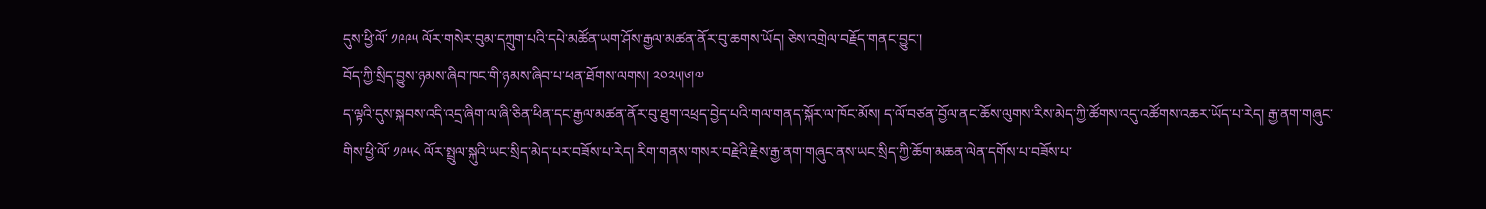དུས་ཕྱི་ལོ་ ༡༩༩༥ ལོར་གསེར་བུམ་དཀྲུག་པའི་དཔེ་མཚོན་ཡག་ཤོས་རྒྱལ་མཚན་ནོར་བུ་ཆགས་ཡོད། ཅེས་འགྲེལ་བརྗོད་གནང་བྱུང་།
བོད་ཀྱི་སྲིད་བྱུས་ཉམས་ཞིབ་ཁང་གི་ཉམས་ཞིབ་པ་ཕན་ཐོགས་ལགས། ༢༠༢༥།༦།༧
ད་ལྟའི་དུས་སྐབས་འདི་འདྲ་ཞིག་ལ་ཞི་ཅིན་ཕིན་དང་རྒྱལ་མཚན་ནོར་བུ་ཐུག་འཕྲད་བྱེད་པའི་གལ་གནད་སྐོར་ལ་ཁོང་མོས། ད་ལོ་བཙན་བྱོལ་ནང་ཆོས་ལུགས་རིས་མེད་ཀྱི་ཚོགས་འདུ་འཚོགས་འཆར་ཡོད་པ་རེད། རྒྱ་ནག་གཞུང་གིས་ཕྱི་ལོ་ ༡༩༥༨ ལོར་སྤྲུལ་སྐུའི་ཡང་སྲིད་མེད་པར་བཟོས་པ་རེད། རིག་གནས་གསར་བརྗེའི་རྗེས་རྒྱ་ནག་གཞུང་ནས་ཡང་སྲིད་ཀྱི་ཆོག་མཆན་ལེན་དགོས་པ་བཟོས་པ་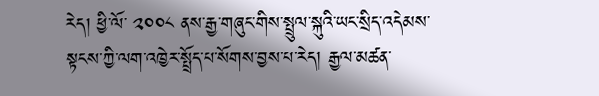རེད། ཕྱི་ལོ་ ༢༠༠༨ ནས་རྒྱ་གཞུང་གིས་སྤྲུལ་སྐུའི་ཡང་སྲིད་འདེམས་སྟངས་ཀྱི་ལག་འཁྱེར་སྤྲོད་པ་སོགས་བྱས་པ་རེད། རྒྱལ་མཚན་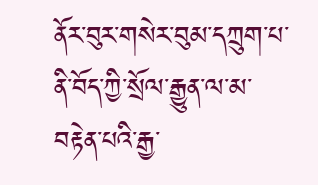ནོར་བུར་གསེར་བུམ་དཀྲུག་པ་ནི་བོད་ཀྱི་སྲོལ་རྒྱུན་ལ་མ་བརྟེན་པའི་རྒྱ་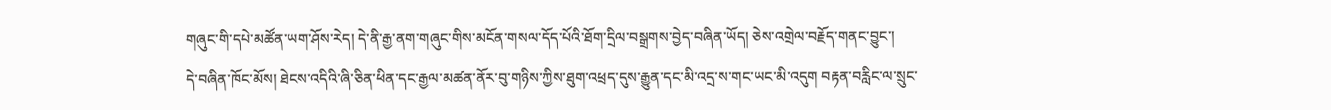གཞུང་གི་དཔེ་མཚོན་ཡག་ཤོས་རེད། དེ་ནི་རྒྱ་ནག་གཞུང་གིས་མངོན་གསལ་དོད་པོའི་ཐོག་དྲིལ་བསྒྲགས་བྱེད་བཞིན་ཡོད། ཅེས་འགྲེལ་བརྗོད་གནང་བྱུང་།
དེ་བཞིན་ཁོང་མོས། ཐེངས་འདིའི་ཞི་ཅིན་ཕིན་དང་རྒྱལ་མཚན་ནོར་བུ་གཉིས་ཀྱིས་ཐུག་འཕྲད་དུས་རྒྱུན་དང་མི་འདྲ་ས་གང་ཡང་མི་འདུག བརྟན་བརླིང་ལ་སྲུང་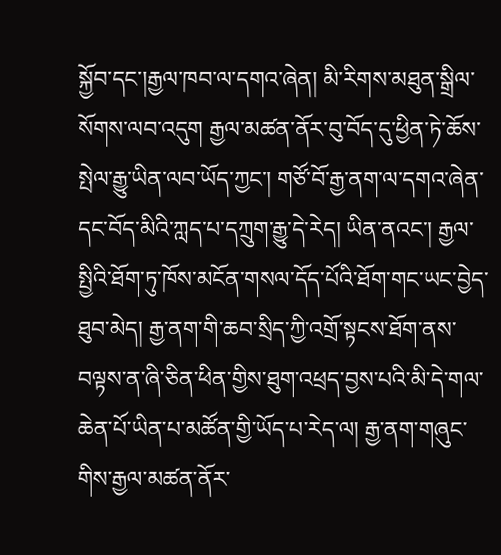སྐྱོབ་དང་།རྒྱལ་ཁབ་ལ་དགའ་ཞེན། མི་རིགས་མཐུན་སྒྲིལ་སོགས་ལབ་འདུག རྒྱལ་མཚན་ནོར་བུ་བོད་དུ་ཕྱིན་ཏེ་ཆོས་སྤེལ་རྒྱུ་ཡིན་ལབ་ཡོད་ཀྱང་། གཙོ་བོ་རྒྱ་ནག་ལ་དགའ་ཞེན་དང་བོད་མིའི་ཀླད་པ་དཀྲུག་རྒྱུ་དེ་རེད། ཡིན་ནའང་། རྒྱལ་སྤྱིའི་ཐོག་ཏུ་ཁོས་མངོན་གསལ་དོད་པོའི་ཐོག་གང་ཡང་བྱེད་ཐུབ་མེད། རྒྱ་ནག་གི་ཆབ་སྲིད་ཀྱི་འགྲོ་སྟངས་ཐོག་ནས་བལྟས་ན་ཞི་ཅིན་ཕིན་གྱིས་ཐུག་འཕྲད་བྱས་པའི་མི་དེ་གལ་ཆེན་པོ་ཡིན་པ་མཚོན་གྱི་ཡོད་པ་རེད་ལ། རྒྱ་ནག་གཞུང་གིས་རྒྱལ་མཚན་ནོར་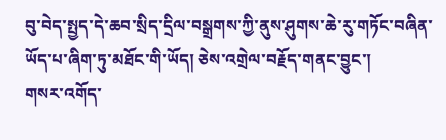བུ་བེད་སྤྱད་དེ་ཆབ་སྲིད་དྲིལ་བསྒྲགས་ཀྱི་ནུས་ཤུགས་ཆེ་རུ་གཏོང་བཞིན་ཡོད་པ་ཞིག་ཏུ་མཐོང་གི་ཡོད། ཅེས་འགྲེལ་བརྗོད་གནང་བྱུང་།
གསར་འགོད་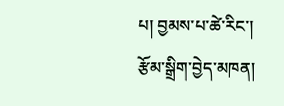པ། བྱམས་པ་ཚེ་རིང་། རྩོམ་སྒྲིག་བྱེད་མཁན།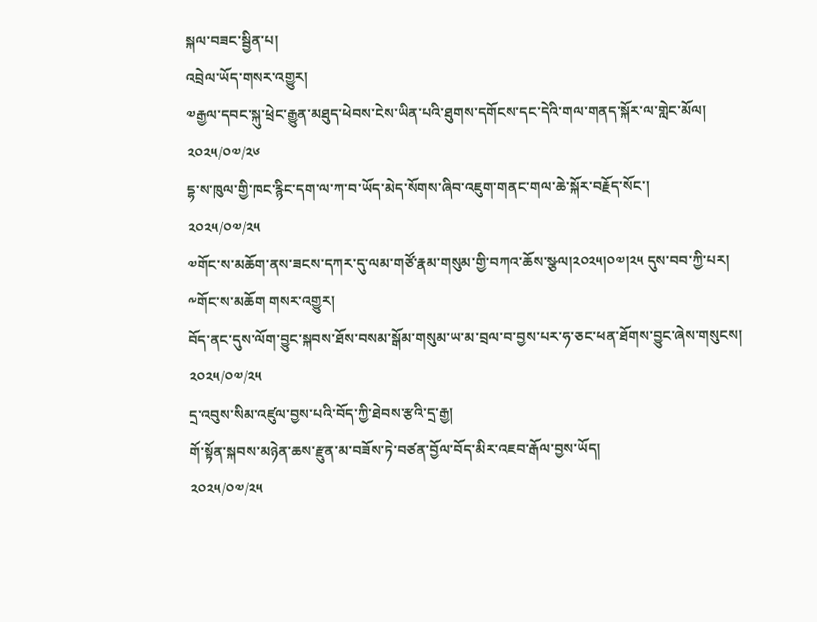སྐལ་བཟང་སྦྱིན་པ།
འབྲེལ་ཡོད་གསར་འགྱུར།
༧རྒྱལ་དབང་སྐུ་ཕྲེང་རྒྱུན་མཐུད་ཕེབས་ངེས་ཡིན་པའི་ཐུགས་དགོངས་དང་དེའི་གལ་གནད་སྐོར་ལ་གླེང་མོལ།
༢༠༢༥/༠༧/༢༦
དྷ་ས་ཁུལ་གྱི་ཁང་རྙིང་དག་ལ་ཀ་བ་ཡོད་མེད་སོགས་ཞིབ་འཇུག་གནང་གལ་ཆེ་སྐོར་བརྗོད་སོང་།
༢༠༢༥/༠༧/༢༥
༧གོང་ས་མཆོག་ནས་ཟངས་དཀར་དུ་ལམ་གཙོ་རྣམ་གསུམ་གྱི་བཀའ་ཆོས་སྩལ།༢༠༢༥།༠༧།༢༥ དུས་བབ་ཀྱི་པར།
༸གོང་ས་མཆོག གསར་འགྱུར།
བོད་ནང་དུས་ལོག་བྱུང་སྐབས་ཐོས་བསམ་སྒོམ་གསུམ་ཡ་མ་བྲལ་བ་བྱས་པར་ཧ་ཅང་ཕན་ཐོགས་བྱུང་ཞེས་གསུངས།
༢༠༢༥/༠༧/༢༥
དྲ་འབུས་སིམ་འཛུལ་བྱས་པའི་བོད་ཀྱི་ཐེབས་རྩའི་དྲ་རྒྱ།
གོ་སྟོན་སྐབས་མཉེན་ཆས་རྫུན་མ་བཟོས་ཏེ་བཙན་བྱོལ་བོད་མིར་འཇབ་རྒོལ་བྱས་ཡོད།
༢༠༢༥/༠༧/༢༥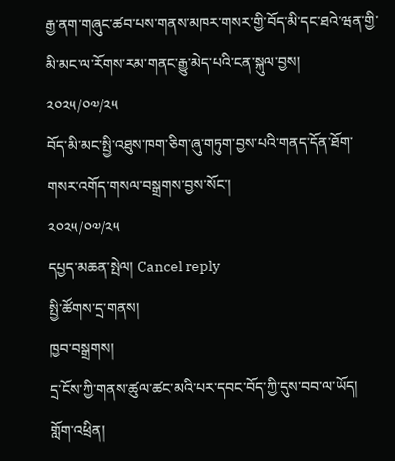རྒྱ་ནག་གཞུང་ཚབ་པས་གནས་མཁར་གསར་གྱི་བོད་མི་དང་ཐའེ་ཝན་གྱི་མི་མང་ལ་རོགས་རམ་གནང་རྒྱུ་མེད་པའི་ངན་སྐུལ་བྱས།
༢༠༢༥/༠༧/༢༥
བོད་མི་མང་སྤྱི་འཐུས་ཁག་ཅིག་ཞུ་གཏུག་བྱས་པའི་གནད་དོན་ཐོག་གསར་འགོད་གསལ་བསྒྲགས་བྱས་སོང་།
༢༠༢༥/༠༧/༢༥
དཔྱད་མཆན་སྤེལ། Cancel reply
སྤྱི་ཚོགས་དྲ་གནས།
ཁྱབ་བསྒྲགས།
དྲ་ངོས་ཀྱི་གནས་ཚུལ་ཚང་མའི་པར་དབང་བོད་ཀྱི་དུས་བབ་ལ་ཡོད།
གློག་འཕྲིན།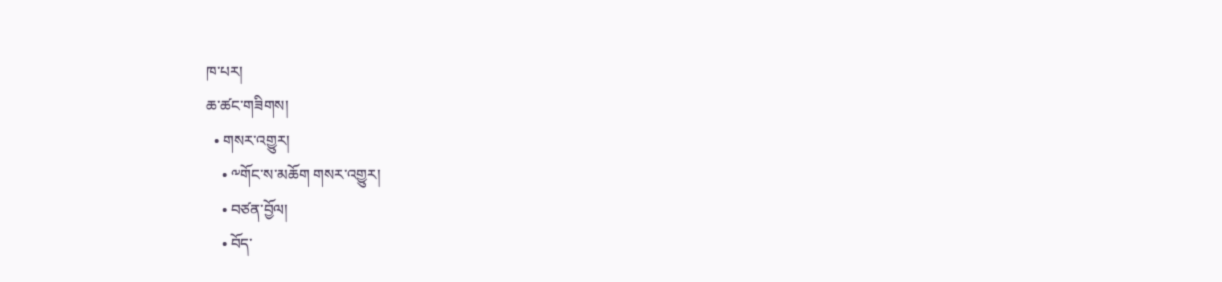ཁ་པར།
ཆ་ཚང་གཟིགས།
  • གསར་འགྱུར།
    • ༸གོང་ས་མཆོག གསར་འགྱུར།
    • བཙན་བྱོལ།
    • བོད་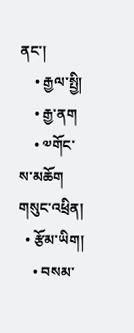ནང་།
    • རྒྱལ་སྤྱི།
    • རྒྱ་ནག
    • ༧གོང་ས་མཆོག གསུང་འཕྲིན།
  • རྩོམ་ཡིག།
    • བསམ་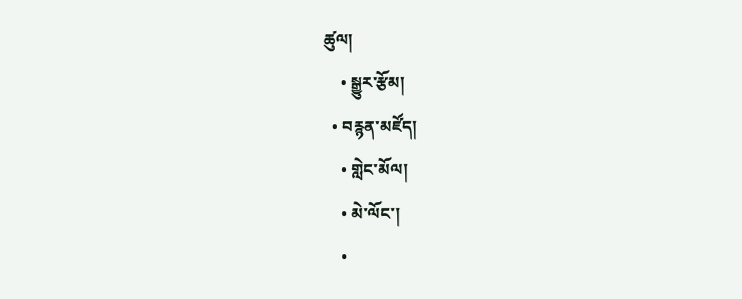ཚུལ།
    • སྒྱུར་རྩོམ།
  • བརྙན་མཛོད།
    • གླེང་མོལ།
    • མེ་ལོང་།
    •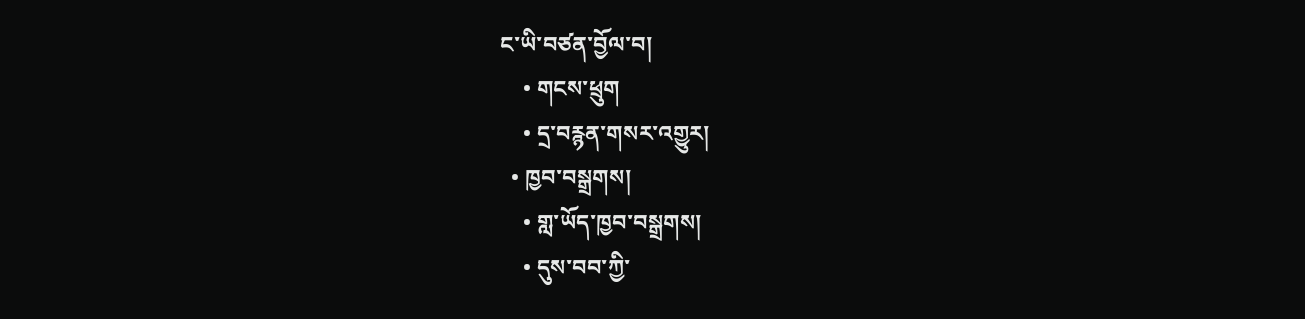ང་ཡི་བཙན་བྱོལ་བ།
    • གངས་ཕྲུག
    • དྲ་བརྙན་གསར་འགྱུར།
  • ཁྱབ་བསྒྲགས།
    • གླ་ཡོད་ཁྱབ་བསྒྲགས།
    • དུས་བབ་ཀྱི་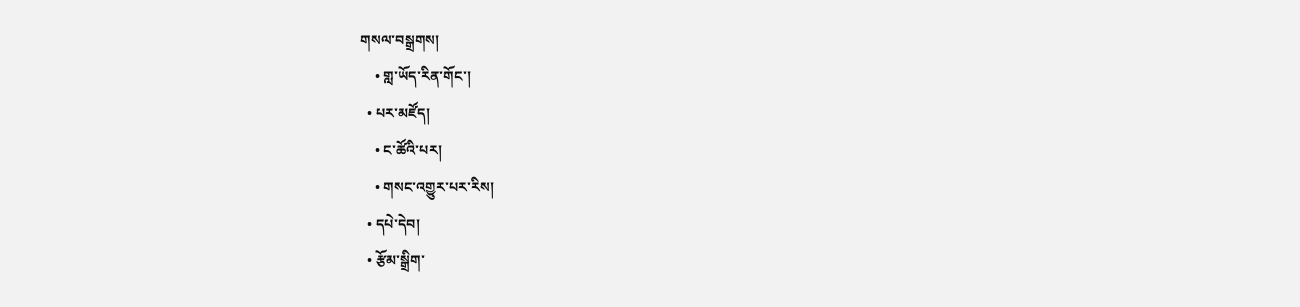གསལ་བསྒྲགས།
    • གླ་ཡོད་རིན་གོང་།
  • པར་མཛོད།
    • ང་ཚོའི་པར།
    • གསང་འགྱུར་པར་རིས།
  • དཔེ་དེབ།
  • རྩོམ་སྒྲིག་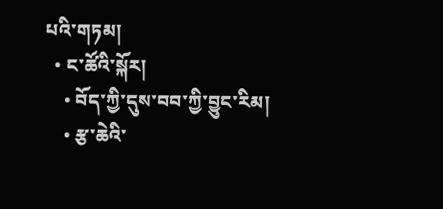པའི་གཏམ།
  • ང་ཚོའི་སྐོར།
    • བོད་ཀྱི་དུས་བབ་ཀྱི་བྱུང་རིམ།
    • རྩ་ཆེའི་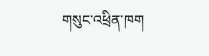གསུང་འཕྲིན་ཁག